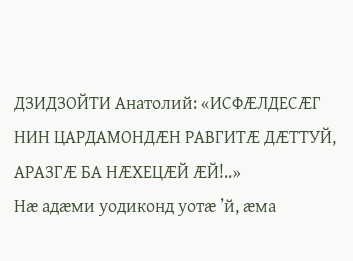ДЗИДЗОЙТИ Анатолий: «ИСФÆЛДЕСÆГ НИН ЦАРДАМОНДÆН РАВГИТÆ ДÆТТУЙ, АРАЗГÆ БА НÆХЕЦÆЙ ÆЙ!..»
Нæ адæми уодиконд уотæ ’й, æма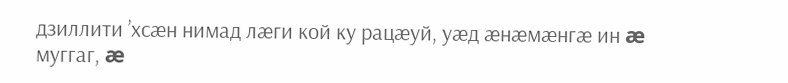дзиллити ’хсæн нимад лæги кой ку рацæуй, уæд æнæмæнгæ ин æ муггаг, æ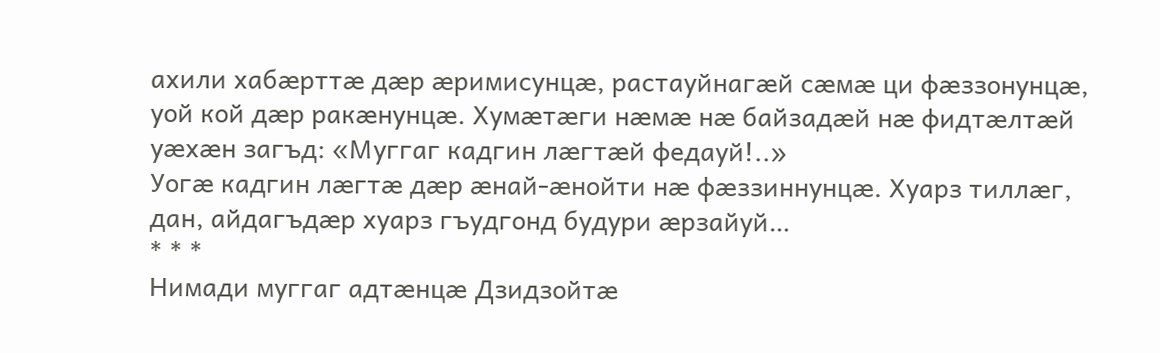ахили хабæрттæ дæр æримисунцæ, растауйнагæй сæмæ ци фæззонунцæ, уой кой дæр ракæнунцæ. Хумæтæги нæмæ нæ байзадæй нæ фидтæлтæй уæхæн загъд: «Муггаг кадгин лæгтæй федауй!..»
Уогæ кадгин лæгтæ дæр æнай-æнойти нæ фæззиннунцæ. Хуарз тиллæг, дан, айдагъдæр хуарз гъудгонд будури æрзайуй…
* * *
Нимади муггаг адтæнцæ Дзидзойтæ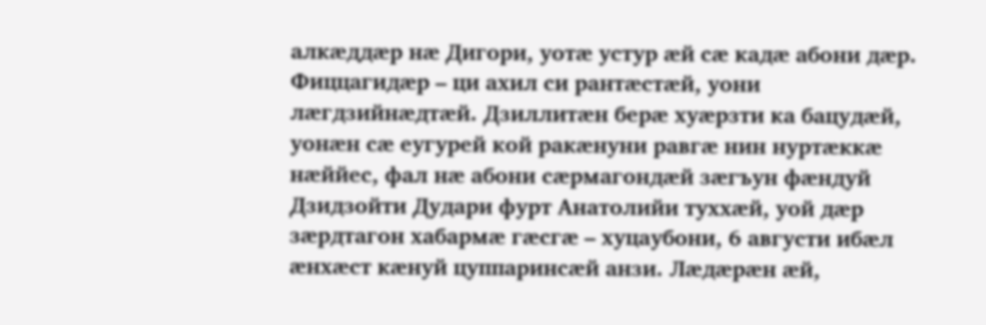алкæддæр нæ Дигори, уотæ устур æй сæ кадæ абони дæр. Фиццагидæр – ци ахил си рантæстæй, уони лæгдзийнæдтæй. Дзиллитæн берæ хуæрзти ка бацудæй, уонæн сæ еугурей кой ракæнуни равгæ нин нуртæккæ нæййес, фал нæ абони сæрмагондæй зæгъун фæндуй Дзидзойти Дудари фурт Анатолийи туххæй, уой дæр зæрдтагон хабармæ гæсгæ – хуцаубони, 6 августи ибæл æнхæст кæнуй цуппаринсæй анзи. Лæдæрæн æй,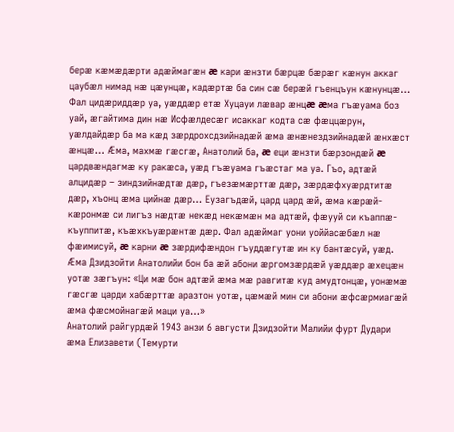берæ кæмæдæрти адæймагæн æ кари æнзти бæрцæ бæрæг кæнун аккаг цаубæл нимад нæ цæунцæ, кадæртæ ба син сæ берæй гъенцъун кæнунцæ… Фал цидæриддæр уа, уæддæр етæ Хуцауи лæвар æнцæ æма гъæуама боз уай, æгайтима дин нæ Исфæлдесæг исаккаг кодта сæ фæццæрун, уæлдайдæр ба ма кæд зæрдрохсдзийнадæй æма æнæнездзийнадæй æнхæст æнцæ… Æма, махмæ гæсгæ, Анатолий ба, æ еци æнзти бæрзондæй æ цардвæндагмæ ку ракæса, уæд гъæуама гъæстаг ма уа. Гъо, адтæй алцидæр – зиндзийнæдтæ дæр, гъезæмæрттæ дæр, зæрдæфхуæрдтитæ дæр, хъонц æма цийнæ дæр… Еузагъдæй, цард цард æй, æма кæрæй-кæронмæ си лигъз нæдтæ некæд некæмæн ма адтæй, фæууй си къаппæ-къуппитæ, къæхкъуæрæнтæ дæр. Фал адæймаг уони уоййасæбæл нæ фæимисуй, æ карни æ зæрдифæндон гъуддæгутæ ин ку бантæсуй, уæд. Æма Дзидзойти Анатолийи бон ба æй абони æргомзæрдæй уæддæр æхецæн уотæ зæгъун: «Ци мæ бон адтæй æма мæ равгитæ куд амудтонцæ, уонæмæ гæсгæ царди хабæрттæ аразтон уотæ, цæмæй мин си абони æфсæрмиагæй æма фæсмойнагæй маци уа…»
Анатолий райгурдæй 1943 анзи 6 августи Дзидзойти Малийи фурт Дудари æма Елизавети (Темурти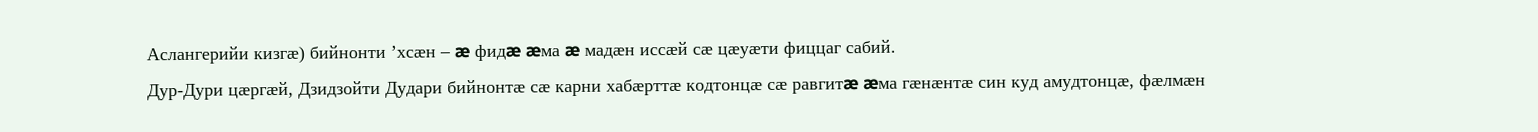Аслангерийи кизгæ) бийнонти ’хсæн – æ фидæ æма æ мадæн иссæй сæ цæуæти фиццаг сабий.
Дур-Дури цæргæй, Дзидзойти Дудари бийнонтæ сæ карни хабæрттæ кодтонцæ сæ равгитæ æма гæнæнтæ син куд амудтонцæ, фæлмæн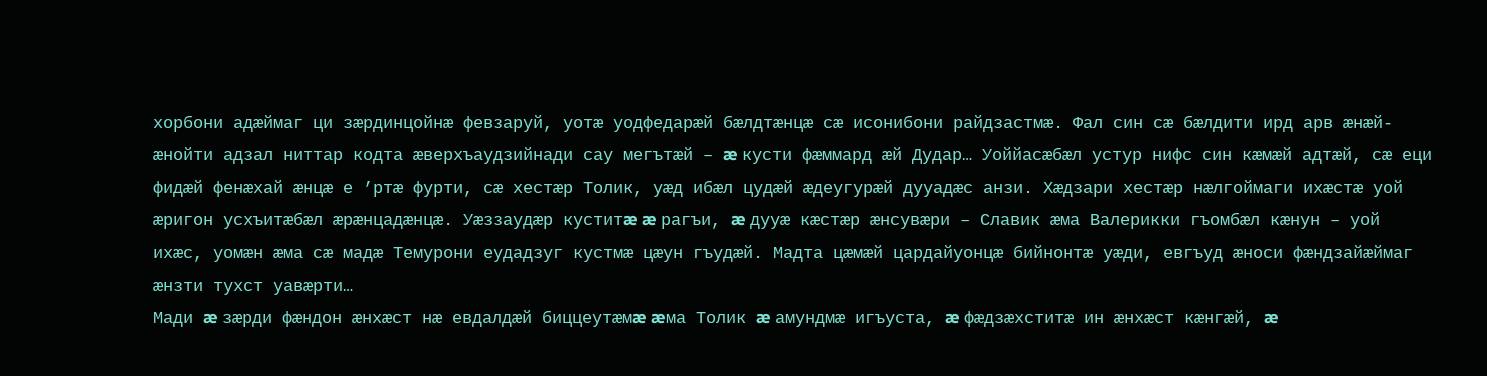хорбони адæймаг ци зæрдинцойнæ февзаруй, уотæ уодфедарæй бæлдтæнцæ сæ исонибони райдзастмæ. Фал син сæ бæлдити ирд арв æнæй-æнойти адзал ниттар кодта æверхъаудзийнади сау мегътæй – æ кусти фæммард æй Дудар… Уоййасæбæл устур нифс син кæмæй адтæй, сæ еци фидæй фенæхай æнцæ е ’ртæ фурти, сæ хестæр Толик, уæд ибæл цудæй æдеугурæй дууадæс анзи. Хæдзари хестæр нæлгоймаги ихæстæ уой æригон усхъитæбæл æрæнцадæнцæ. Уæззаудæр куститæ æ рагъи, æ дууæ кæстæр æнсувæри – Славик æма Валерикки гъомбæл кæнун – уой ихæс, уомæн æма сæ мадæ Темурони еудадзуг кустмæ цæун гъудæй. Мадта цæмæй цардайуонцæ бийнонтæ уæди, евгъуд æноси фæндзайæймаг æнзти тухст уавæрти…
Мади æ зæрди фæндон æнхæст нæ евдалдæй биццеутæмæ æма Толик æ амундмæ игъуста, æ фæдзæхститæ ин æнхæст кæнгæй, æ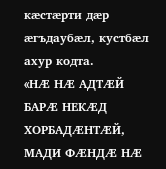кæстæрти дæр æгъдаубæл, кустбæл ахур кодта.
«НÆ НÆ АДТÆЙ БАРÆ НЕКÆД ХОРБАДÆНТÆЙ, МАДИ ФÆНДÆ НÆ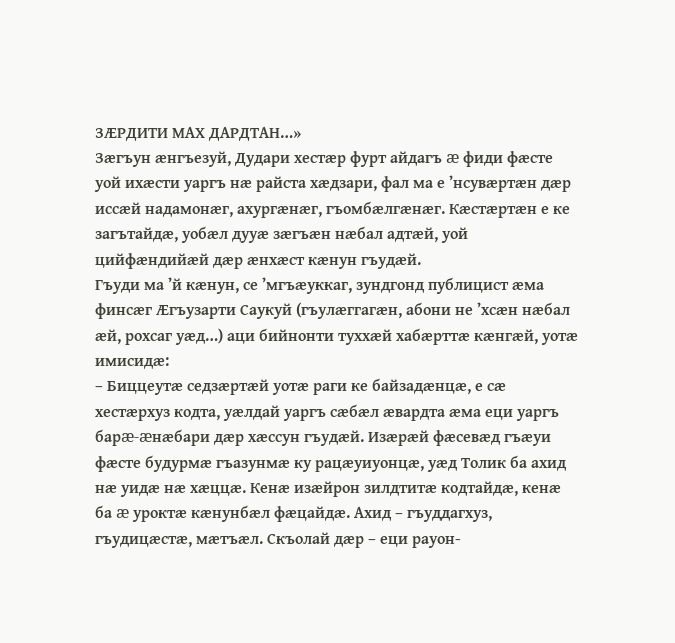ЗÆРДИТИ МАХ ДАРДТАН…»
Зæгъун æнгъезуй, Дудари хестæр фурт айдагъ æ фиди фæсте уой ихæсти уаргъ нæ райста хæдзари, фал ма е ’нсувæртæн дæр иссæй надамонæг, ахургæнæг, гъомбæлгæнæг. Кæстæртæн е ке загътайдæ, уобæл дууæ зæгъæн нæбал адтæй, уой цийфæндийæй дæр æнхæст кæнун гъудæй.
Гъуди ма ’й кæнун, се ’мгъæуккаг, зундгонд публицист æма финсæг Æгъузарти Саукуй (гъулæггагæн, абони не ’хсæн нæбал æй, рохсаг уæд…) аци бийнонти туххæй хабæрттæ кæнгæй, уотæ имисидæ:
– Биццеутæ седзæртæй уотæ раги ке байзадæнцæ, е сæ хестæрхуз кодта, уæлдай уаргъ сæбæл æвардта æма еци уаргъ барæ-æнæбари дæр хæссун гъудæй. Изæрæй фæсевæд гъæуи фæсте будурмæ гъазунмæ ку рацæуиуонцæ, уæд Толик ба ахид нæ уидæ нæ хæццæ. Кенæ изæйрон зилдтитæ кодтайдæ, кенæ ба æ уроктæ кæнунбæл фæцайдæ. Ахид – гъуддагхуз, гъудицæстæ, мæтъæл. Скъолай дæр – еци рауон-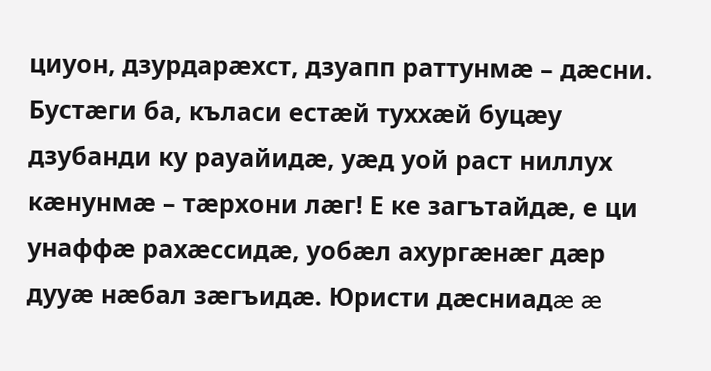циуон, дзурдарæхст, дзуапп раттунмæ – дæсни. Бустæги ба, къласи естæй туххæй буцæу дзубанди ку рауайидæ, уæд уой раст ниллух кæнунмæ – тæрхони лæг! Е ке загътайдæ, е ци унаффæ рахæссидæ, уобæл ахургæнæг дæр дууæ нæбал зæгъидæ. Юристи дæсниадæ æ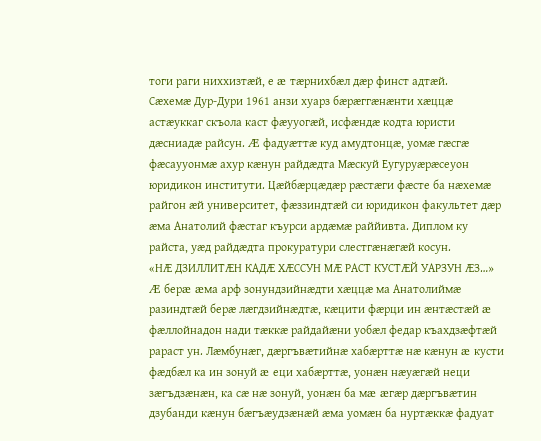тоги раги ниххизтæй, е æ тæрнихбæл дæр финст адтæй.
Сæхемæ Дур-Дури 1961 анзи хуарз бæрæггæнæнти хæццæ астæуккаг скъола каст фæууогæй, исфæндæ кодта юристи дæсниадæ райсун. Æ фадуæттæ куд амудтонцæ, уомæ гæсгæ фæсаууонмæ ахур кæнун райдæдта Мæскуй Еугуруæрæсеуон юридикон институти. Цæйбæрцæдæр рæстæги фæсте ба нæхемæ райгон æй университет, фæззиндтæй си юридикон факультет дæр æма Анатолий фæстаг къурси ардæмæ раййивта. Диплом ку райста, уæд райдæдта прокуратури слестгæнæгæй косун.
«НÆ ДЗИЛЛИТÆН КАДÆ ХÆССУН МÆ РАСТ КУСТÆЙ УАРЗУН ÆЗ…»
Æ берæ æма арф зонундзийнæдти хæццæ ма Анатолиймæ разиндтæй берæ лæгдзийнæдтæ, кæцити фæрци ин æнтæстæй æ фæллойнадон нади тæккæ райдайæни уобæл федар къахдзæфтæй рараст ун. Лæмбунæг, дæргъвæтийнæ хабæрттæ нæ кæнун æ кусти фæдбæл ка ин зонуй æ еци хабæрттæ, уонæн нæуæгæй неци зæгъдзæнæн, ка сæ нæ зонуй, уонæн ба мæ æгæр дæргъвæтин дзубанди кæнун бæгъæудзæнæй æма уомæн ба нуртæккæ фадуат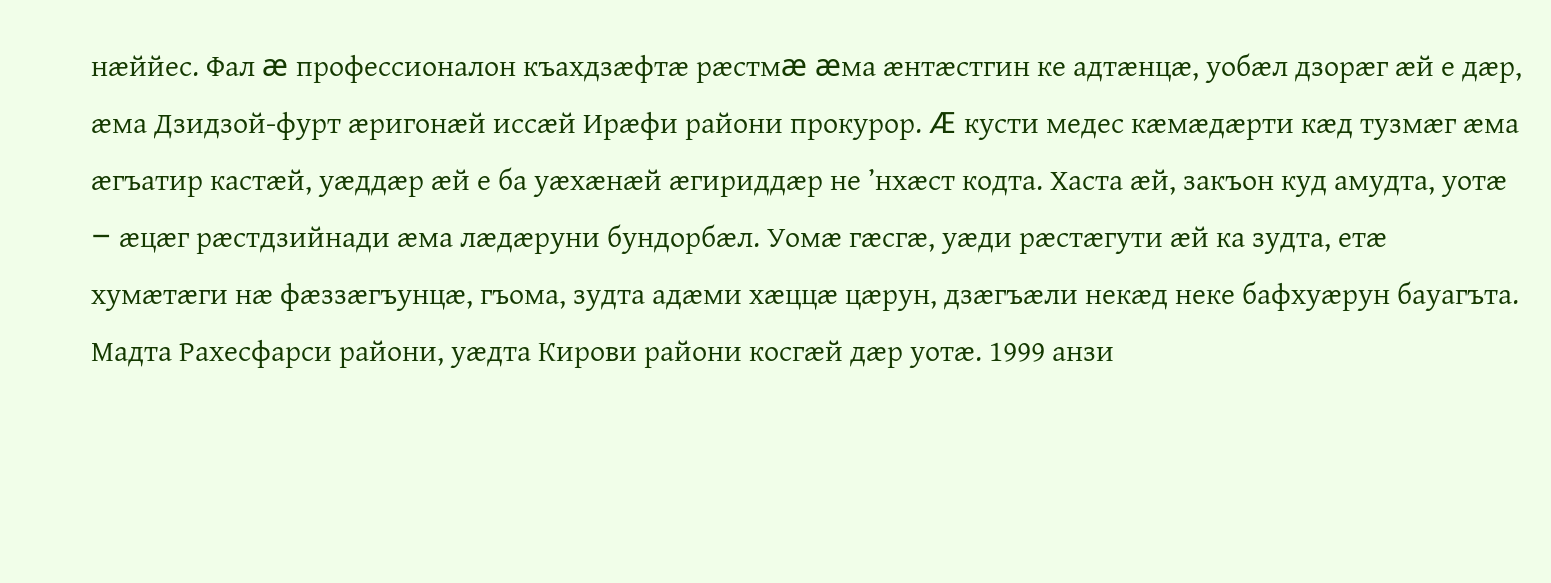нæййес. Фал æ профессионалон къахдзæфтæ рæстмæ æма æнтæстгин ке адтæнцæ, уобæл дзорæг æй е дæр, æма Дзидзой-фурт æригонæй иссæй Ирæфи райони прокурор. Æ кусти медес кæмæдæрти кæд тузмæг æма æгъатир кастæй, уæддæр æй е ба уæхæнæй æгириддæр не ’нхæст кодта. Хаста æй, закъон куд амудта, уотæ – æцæг рæстдзийнади æма лæдæруни бундорбæл. Уомæ гæсгæ, уæди рæстæгути æй ка зудта, етæ хумæтæги нæ фæззæгъунцæ, гъома, зудта адæми хæццæ цæрун, дзæгъæли некæд неке бафхуæрун бауагъта. Мадта Рахесфарси райони, уæдта Кирови райони косгæй дæр уотæ. 1999 анзи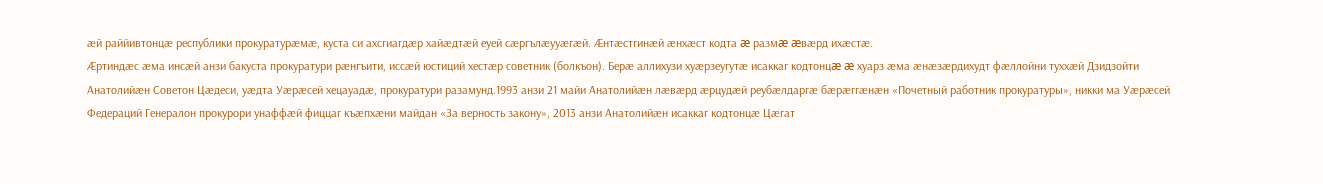æй раййивтонцæ республики прокуратурæмæ, куста си ахсгиагдæр хайæдтæй еуей сæргълæууæгæй. Æнтæстгинæй æнхæст кодта æ размæ æвæрд ихæстæ.
Æртиндæс æма инсæй анзи бакуста прокуратури рæнгъити, иссæй юстиций хестæр советник (болкъон). Берæ аллихузи хуæрзеугутæ исаккаг кодтонцæ æ хуарз æма æнæзæрдихудт фæллойни туххæй Дзидзойти Анатолийæн Советон Цæдеси, уæдта Уæрæсей хецауадæ, прокуратури разамунд.1993 анзи 21 майи Анатолийæн лæвæрд æрцудæй реубæлдаргæ бæрæггæнæн «Почетный работник прокуратуры», никки ма Уæрæсей Федераций Генералон прокурори унаффæй фиццаг къæпхæни майдан «За верность закону», 2013 анзи Анатолийæн исаккаг кодтонцæ Цæгат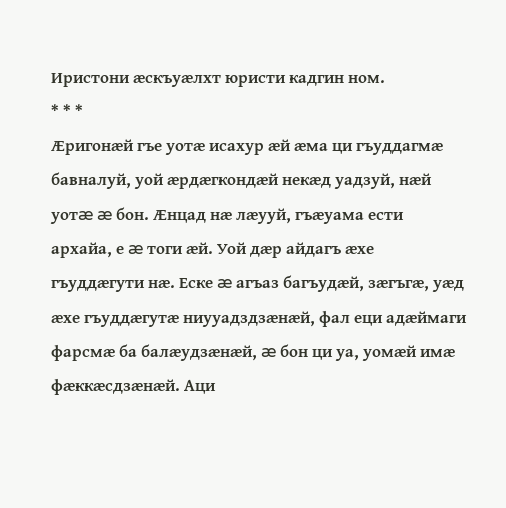Иристони æскъуæлхт юристи кадгин ном.
* * *
Æригонæй гъе уотæ исахур æй æма ци гъуддагмæ бавналуй, уой æрдæгкондæй некæд уадзуй, нæй уотæ æ бон. Æнцад нæ лæууй, гъæуама ести архайа, е æ тоги æй. Уой дæр айдагъ æхе гъуддæгути нæ. Еске æ агъаз багъудæй, зæгъгæ, уæд æхе гъуддæгутæ ниууадздзæнæй, фал еци адæймаги фарсмæ ба балæудзæнæй, æ бон ци уа, уомæй имæ фæккæсдзæнæй. Аци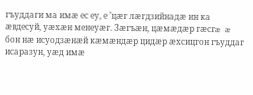гъуддаги ма имæ ес еу, е ’цæг лæгдзийнадæ ин ка æвдесуй, уæхæн менеуæг. Зæгъæн, цæмæдæр гæсгæ æ бон нæ исуодзæнæй кæмæндæр цидæр æхсицгон гъуддаг исаразун, уæд имæ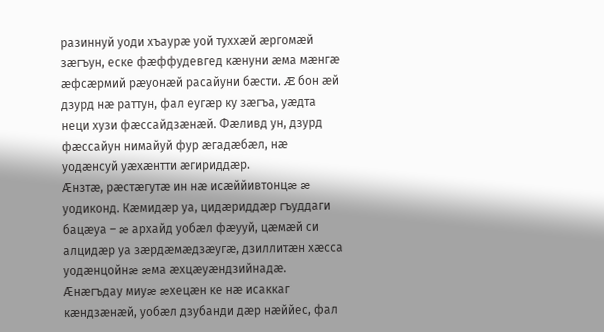разиннуй уоди хъаурæ уой туххæй æргомæй зæгъун, еске фæффудевгед кæнуни æма мæнгæ æфсæрмий рæуонæй расайуни бæсти. Æ бон æй дзурд нæ раттун, фал еугæр ку зæгъа, уæдта неци хузи фæссайдзæнæй. Фæливд ун, дзурд фæссайун нимайуй фур æгадæбæл, нæ уодæнсуй уæхæнтти æгириддæр.
Æнзтæ, рæстæгутæ ин нæ исæййивтонцæ æ уодиконд. Кæмидæр уа, цидæриддæр гъуддаги бацæуа – æ архайд уобæл фæууй, цæмæй си алцидæр уа зæрдæмæдзæугæ, дзиллитæн хæсса уодæнцойнæ æма æхцæуæндзийнадæ. Æнæгъдау миуæ æхецæн ке нæ исаккаг кæндзæнæй, уобæл дзубанди дæр нæййес, фал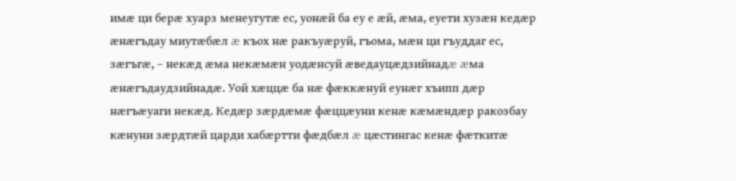имæ ци берæ хуарз менеугутæ ес, уонæй ба еу е æй, æма, еуети хузæн кедæр æнæгъдау миутæбæл æ къох нæ ракъуæруй, гъома, мæн ци гъуддаг ес, зæгъгæ, – некæд æма некæмæн уодæнсуй æведауцæдзийнадæ æма æнæгъдаудзийнадæ. Уой хæццæ ба нæ фæккæнуй еунæг хъипп дæр нæгъæуаги некæд. Кедæр зæрдæмæ фæццæуни кенæ кæмæндæр ракозбау кæнуни зæрдтæй царди хабæртти фæдбæл æ цæстингас кенæ фæткитæ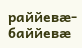раййевæ-баййевæ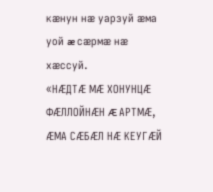кæнун нæ уарзуй æма уой æ сæрмæ нæ хæссуй.
«НÆДТÆ МÆ ХОНУНЦÆ ФÆЛЛОЙНÆН Æ АРТМÆ, ÆМА СÆБÆЛ НÆ КЕУГÆЙ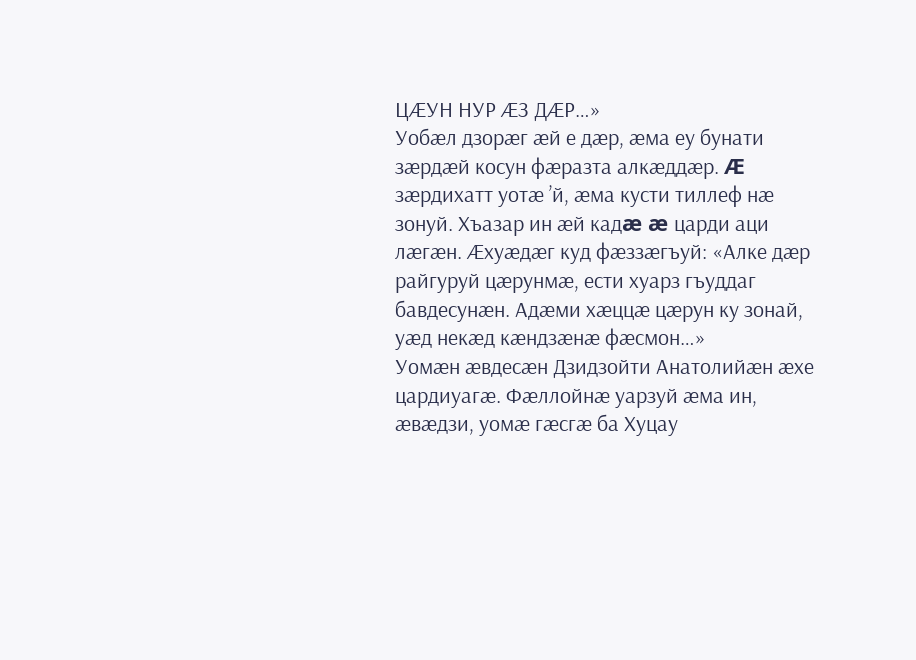ЦÆУН НУР ÆЗ ДÆР…»
Уобæл дзорæг æй е дæр, æма еу бунати зæрдæй косун фæразта алкæддæр. Æ зæрдихатт уотæ ’й, æма кусти тиллеф нæ зонуй. Хъазар ин æй кадæ æ царди аци лæгæн. Æхуæдæг куд фæззæгъуй: «Алке дæр райгуруй цæрунмæ, ести хуарз гъуддаг бавдесунæн. Адæми хæццæ цæрун ку зонай, уæд некæд кæндзæнæ фæсмон…»
Уомæн æвдесæн Дзидзойти Анатолийæн æхе цардиуагæ. Фæллойнæ уарзуй æма ин, æвæдзи, уомæ гæсгæ ба Хуцау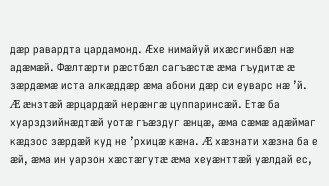дæр равардта цардамонд. Æхе нимайуй ихæсгинбæл нæ адæмæй. Фæлтæрти рæстбæл сагъæстæ æма гъудитæ æ зæрдæмæ иста алкæддæр æма абони дæр си еуварс нæ ’й.
Æ æнзтæй æрцардæй нерæнгæ цуппаринсæй. Етæ ба хуарздзийнæдтæй уотæ гъæздуг æнцæ, æма сæмæ адæймаг кæдзос зæрдæй куд не ’рхицæ кæна. Æ хæзнати хæзна ба е æй, æма ин уарзон хæстæгутæ æма хеуæнттæй уæлдай ес,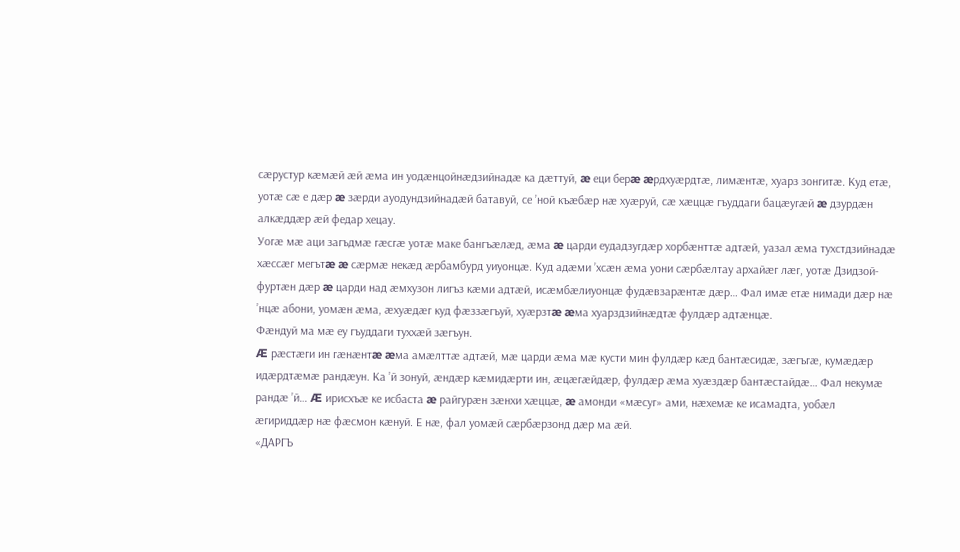сæрустур кæмæй æй æма ин уодæнцойнæдзийнадæ ка дæттуй, æ еци берæ æрдхуæрдтæ, лимæнтæ, хуарз зонгитæ. Куд етæ, уотæ сæ е дæр æ зæрди ауодундзийнадæй батавуй, се ’ной къæбæр нæ хуæруй, сæ хæццæ гъуддаги бацæугæй æ дзурдæн алкæддæр æй федар хецау.
Уогæ мæ аци загъдмæ гæсгæ уотæ маке бангъæлæд, æма æ царди еудадзугдæр хорбæнттæ адтæй, уазал æма тухстдзийнадæ хæссæг мегътæ æ сæрмæ некæд æрбамбурд уиуонцæ. Куд адæми ’хсæн æма уони сæрбæлтау архайæг лæг, уотæ Дзидзой-фуртæн дæр æ царди над æмхузон лигъз кæми адтæй, исæмбæлиуонцæ фудæвзарæнтæ дæр… Фал имæ етæ нимади дæр нæ ’нцæ абони, уомæн æма, æхуæдæг куд фæззæгъуй, хуæрзтæ æма хуарздзийнæдтæ фулдæр адтæнцæ.
Фæндуй ма мæ еу гъуддаги туххæй зæгъун.
Æ рæстæги ин гæнæнтæ æма амæлттæ адтæй, мæ царди æма мæ кусти мин фулдæр кæд бантæсидæ, зæгъгæ, кумæдæр идæрдтæмæ рандæун. Ка ’й зонуй, æндæр кæмидæрти ин, æцæгæйдæр, фулдæр æма хуæздæр бантæстайдæ… Фал некумæ рандæ ’й… Æ ирисхъæ ке исбаста æ райгурæн зæнхи хæццæ, æ амонди «мæсуг» ами, нæхемæ ке исамадта, уобæл æгириддæр нæ фæсмон кæнуй. Е нæ, фал уомæй сæрбæрзонд дæр ма æй.
«ДАРГЪ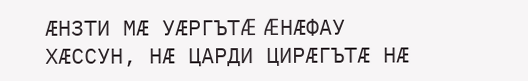ÆНЗТИ МÆ УÆРГЪТÆ ÆНÆФАУ ХÆССУН, НÆ ЦАРДИ ЦИРÆГЪТÆ НÆ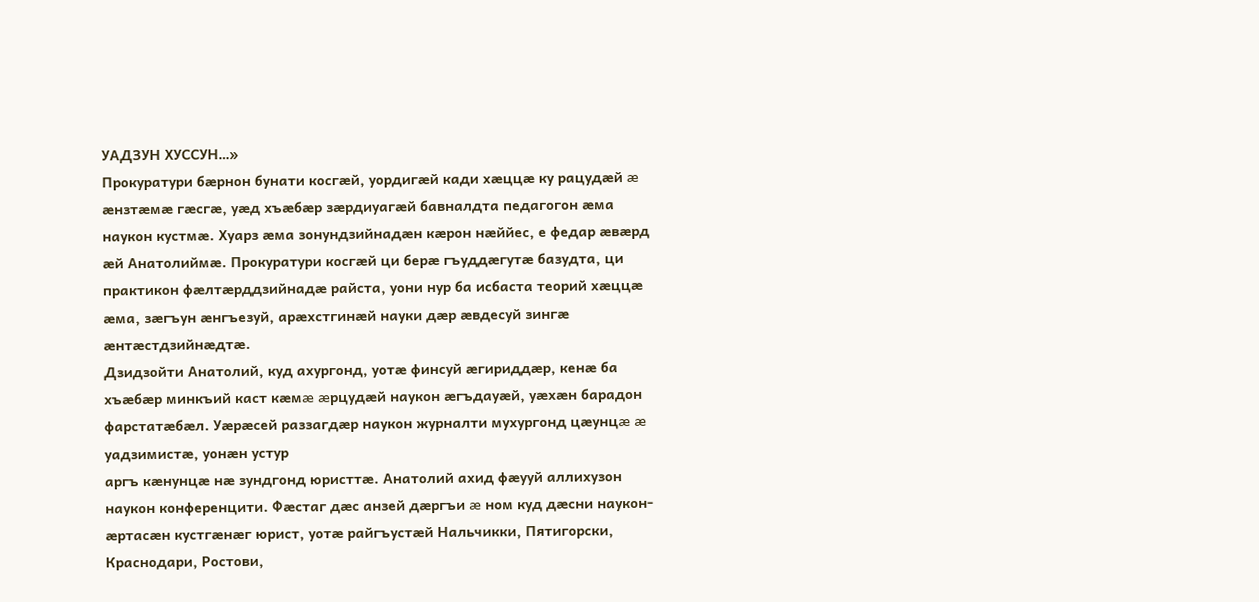УАДЗУН ХУССУН…»
Прокуратури бæрнон бунати косгæй, уордигæй кади хæццæ ку рацудæй æ æнзтæмæ гæсгæ, уæд хъæбæр зæрдиуагæй бавналдта педагогон æма наукон кустмæ. Хуарз æма зонундзийнадæн кæрон нæййес, е федар æвæрд æй Анатолиймæ. Прокуратури косгæй ци берæ гъуддæгутæ базудта, ци практикон фæлтæрддзийнадæ райста, уони нур ба исбаста теорий хæццæ æма, зæгъун æнгъезуй, арæхстгинæй науки дæр æвдесуй зингæ æнтæстдзийнæдтæ.
Дзидзойти Анатолий, куд ахургонд, уотæ финсуй æгириддæр, кенæ ба хъæбæр минкъий каст кæмæ æрцудæй наукон æгъдауæй, уæхæн барадон фарстатæбæл. Уæрæсей раззагдæр наукон журналти мухургонд цæунцæ æ уадзимистæ, уонæн устур
аргъ кæнунцæ нæ зундгонд юристтæ. Анатолий ахид фæууй аллихузон наукон конференцити. Фæстаг дæс анзей дæргъи æ ном куд дæсни наукон-æртасæн кустгæнæг юрист, уотæ райгъустæй Нальчикки, Пятигорски, Краснодари, Ростови,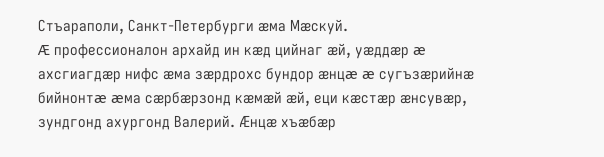Стъараполи, Санкт-Петербурги æма Мæскуй.
Æ профессионалон архайд ин кæд цийнаг æй, уæддæр æ ахсгиагдæр нифс æма зæрдрохс бундор æнцæ æ сугъзæрийнæ бийнонтæ æма сæрбæрзонд кæмæй æй, еци кæстæр æнсувæр, зундгонд ахургонд Валерий. Æнцæ хъæбæр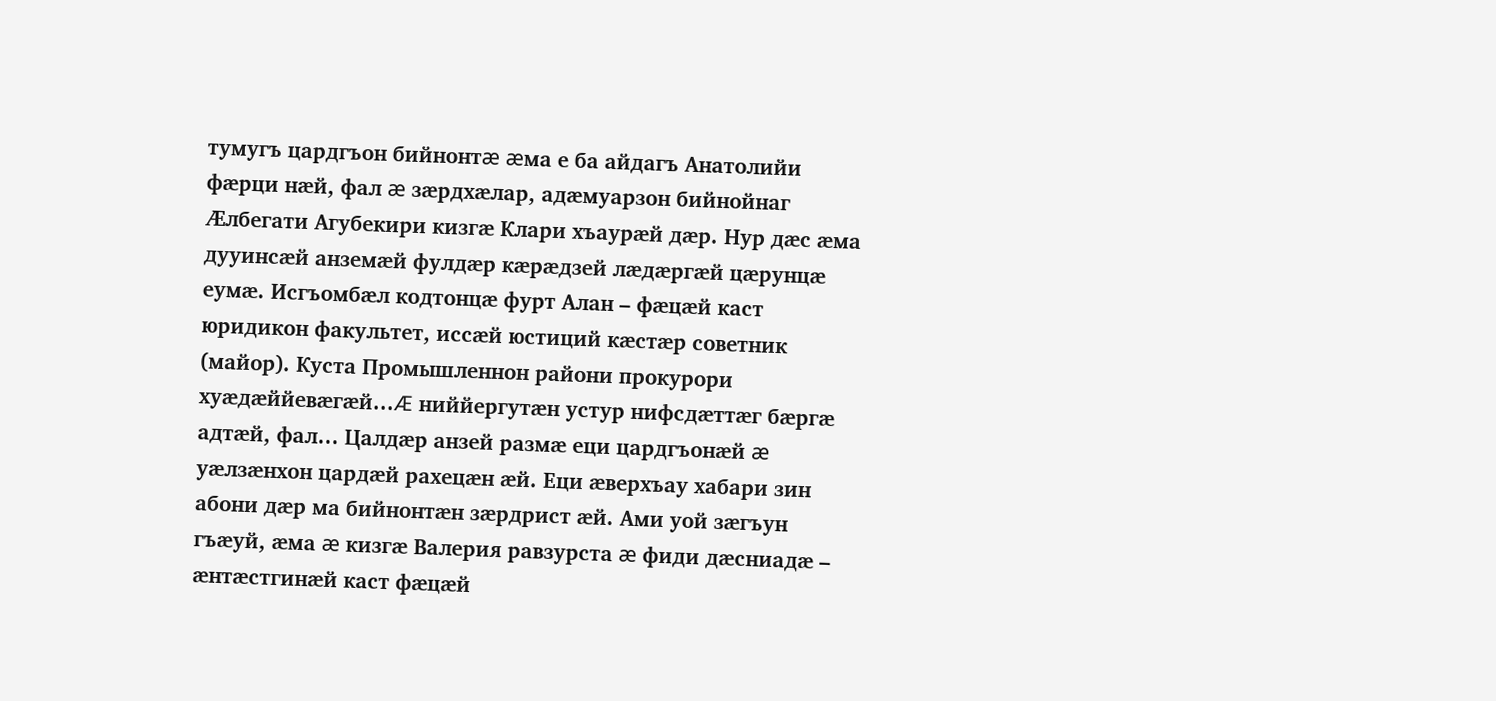тумугъ цардгъон бийнонтæ æма е ба айдагъ Анатолийи фæрци нæй, фал æ зæрдхæлар, адæмуарзон бийнойнаг Æлбегати Агубекири кизгæ Клари хъаурæй дæр. Нур дæс æма дууинсæй анземæй фулдæр кæрæдзей лæдæргæй цæрунцæ еумæ. Исгъомбæл кодтонцæ фурт Алан – фæцæй каст юридикон факультет, иссæй юстиций кæстæр советник (майор). Куста Промышленнон райони прокурори хуæдæййевæгæй…Æ ниййергутæн устур нифсдæттæг бæргæ адтæй, фал… Цалдæр анзей размæ еци цардгъонæй æ уæлзæнхон цардæй рахецæн æй. Еци æверхъау хабари зин абони дæр ма бийнонтæн зæрдрист æй. Ами уой зæгъун гъæуй, æма æ кизгæ Валерия равзурста æ фиди дæсниадæ – æнтæстгинæй каст фæцæй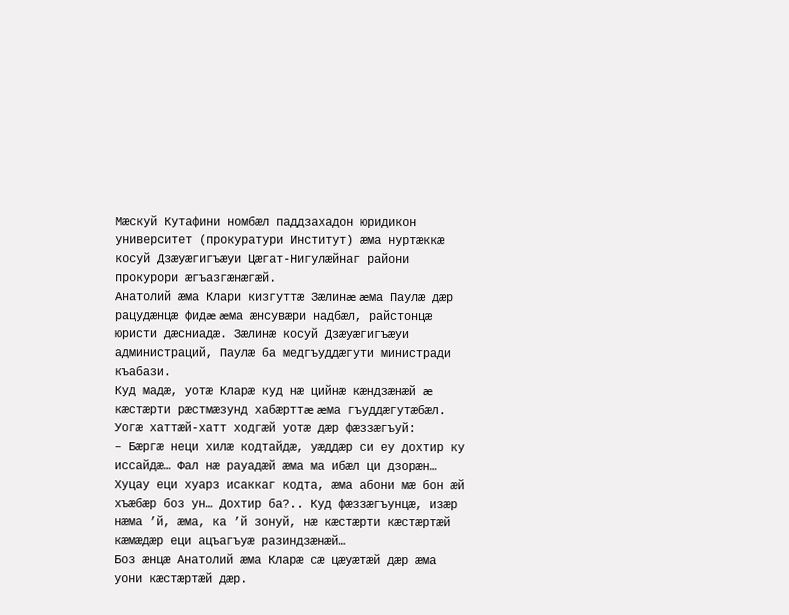Мæскуй Кутафини номбæл паддзахадон юридикон университет (прокуратури Институт) æма нуртæккæ косуй Дзæуæгигъæуи Цæгат-Нигулæйнаг райони прокурори æгъазгæнæгæй.
Анатолий æма Клари кизгуттæ Зæлинæ æма Паулæ дæр рацудæнцæ фидæ æма æнсувæри надбæл, райстонцæ юристи дæсниадæ. Зæлинæ косуй Дзæуæгигъæуи администраций, Паулæ ба медгъуддæгути министради къабази.
Куд мадæ, уотæ Кларæ куд нæ цийнæ кæндзæнæй æ кæстæрти рæстмæзунд хабæрттæ æма гъуддæгутæбæл. Уогæ хаттæй-хатт ходгæй уотæ дæр фæззæгъуй:
– Бæргæ неци хилæ кодтайдæ, уæддæр си еу дохтир ку иссайдæ… Фал нæ рауадæй æма ма ибæл ци дзорæн… Хуцау еци хуарз исаккаг кодта, æма абони мæ бон æй хъæбæр боз ун… Дохтир ба?.. Куд фæззæгъунцæ, изæр нæма ’й, æма, ка ’й зонуй, нæ кæстæрти кæстæртæй кæмæдæр еци ацъагъуæ разиндзæнæй…
Боз æнцæ Анатолий æма Кларæ сæ цæуæтæй дæр æма уони кæстæртæй дæр.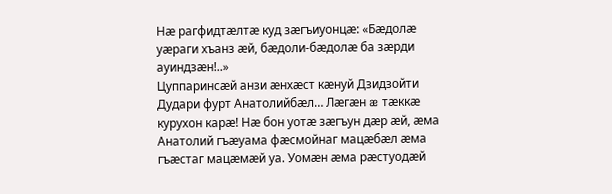Нæ рагфидтæлтæ куд зæгъиуонцæ: «Бæдолæ уæраги хъанз æй, бæдоли-бæдолæ ба зæрди ауиндзæн!..»
Цуппаринсæй анзи æнхæст кæнуй Дзидзойти Дудари фурт Анатолийбæл… Лæгæн æ тæккæ курухон карæ! Нæ бон уотæ зæгъун дæр æй, æма Анатолий гъæуама фæсмойнаг мацæбæл æма гъæстаг мацæмæй уа. Уомæн æма рæстуодæй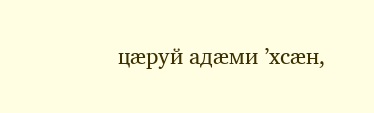цæруй адæми ’хсæн,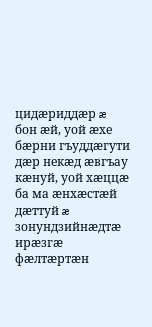цидæриддæр æ бон æй, уой æхе бæрни гъуддæгути дæр некæд æвгъау кæнуй, уой хæццæ ба ма æнхæстæй дæттуй æ зонундзийнæдтæ ирæзгæ фæлтæртæн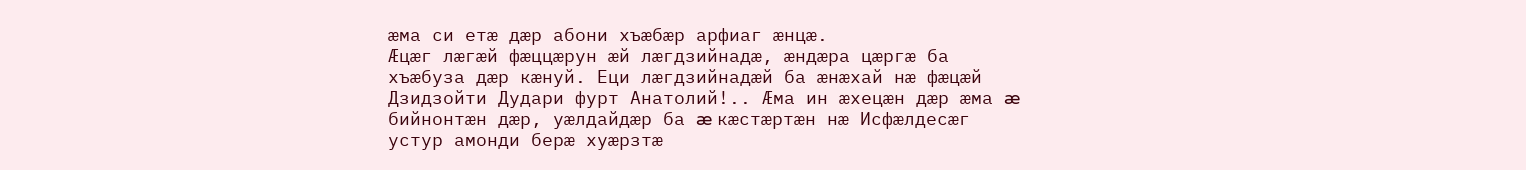æма си етæ дæр абони хъæбæр арфиаг æнцæ.
Æцæг лæгæй фæццæрун æй лæгдзийнадæ, æндæра цæргæ ба хъæбуза дæр кæнуй. Еци лæгдзийнадæй ба æнæхай нæ фæцæй Дзидзойти Дудари фурт Анатолий!.. Æма ин æхецæн дæр æма æ бийнонтæн дæр, уæлдайдæр ба æ кæстæртæн нæ Исфæлдесæг устур амонди берæ хуæрзтæ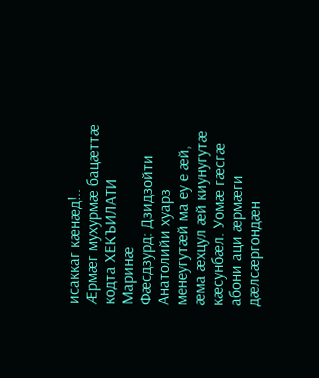исаккаг кæнæд!..
Æрмæг мухурмæ бацæттæ кодта ХЕКЪИЛАТИ Маринæ
Фæсдзурд: Дзидзойти Анатолийи хуарз менеугутæй ма еу е æй, æма æхцул æй киунугутæ кæсунбæл. Уомæ гæсгæ абони аци æрмæги дæлсæргондæн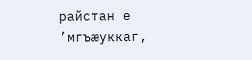райстан е ’мгъæуккаг,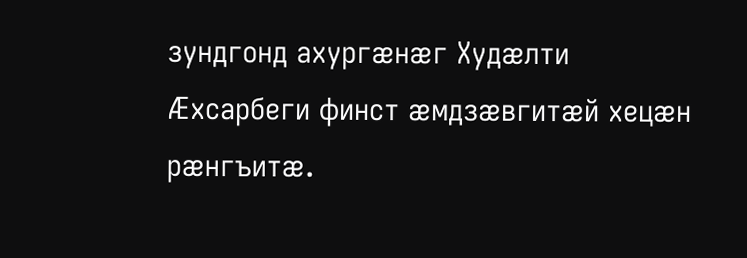зундгонд ахургæнæг Худæлти Æхсарбеги финст æмдзæвгитæй хецæн рæнгъитæ.